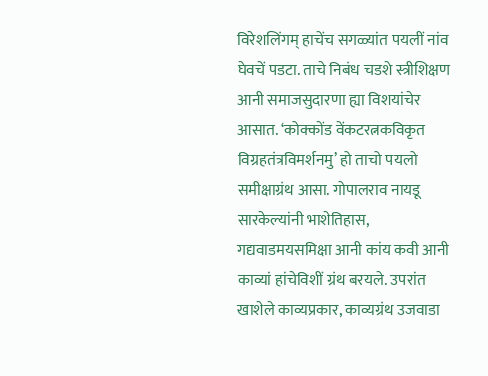विरेशलिंगम् हाचेंच सगळ्यांत पयलीं नांव घेवचें पडटा. ताचे निबंध चडशे स्त्रीशिक्षण आनी समाजसुदारणा ह्या विशयांचेर आसात. ‘कोक्कोंड वेंकटरत्नकविकृत विग्रहतंत्रविमर्शनमु’ हो ताचो पयलो समीक्षाग्रंथ आसा. गोपालराव नायडू सारकेल्यांनी भाशेतिहास, गद्यवाडमयसमिक्षा आनी कांय कवी आनी काव्यां हांचेविशीं ग्रंथ बरयले. उपरांत खाशेले काव्यप्रकार, काव्यग्रंथ उजवाडा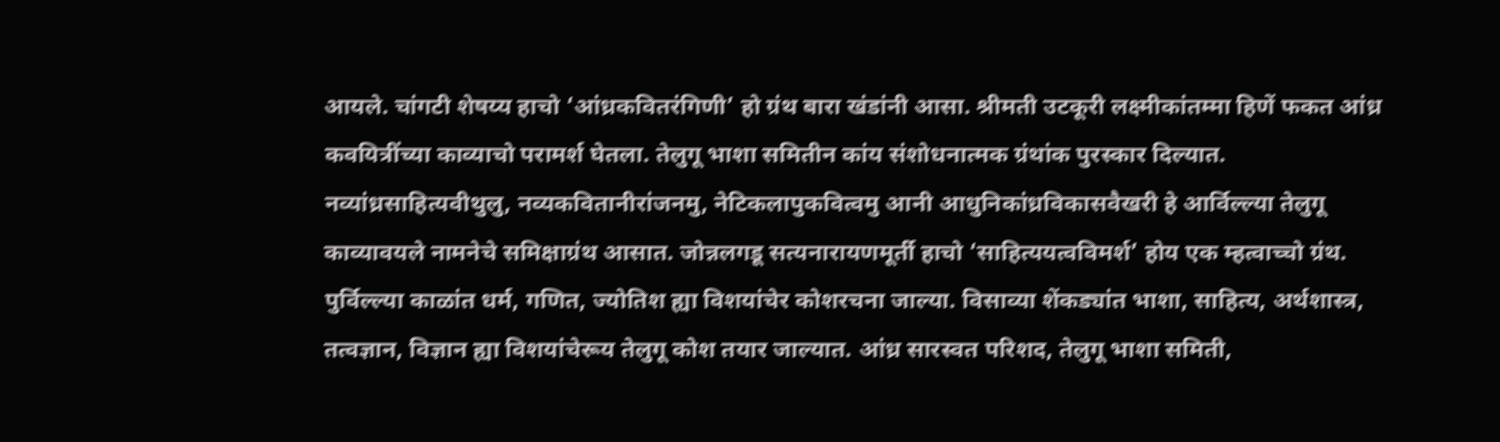आयले. चांगटी शेषय्य हाचो ‘आंध्रकवितरंगिणी’ हो ग्रंथ बारा खंडांनी आसा. श्रीमती उटकूरी लक्ष्मीकांतम्मा हिणें फकत आंध्र कवयित्रींच्या काव्याचो परामर्श घेतला. तेलुगू भाशा समितीन कांय संशोधनात्मक ग्रंथांक पुरस्कार दिल्यात.
नव्यांध्रसाहित्यवीथुलु, नव्यकवितानीरांजनमु, नेटिकलापुकवित्वमु आनी आधुनिकांध्रविकासवैखरी हे आर्विल्ल्या तेलुगू काव्यावयले नामनेचे समिक्षाग्रंथ आसात. जोन्नलगडू सत्यनारायणमूर्ती हाचो ‘साहित्ययत्वविमर्श’ होय एक म्हत्वाच्चो ग्रंथ.
पुर्विल्ल्या काळांत धर्म, गणित, ज्योतिश ह्या विशयांचेर कोशरचना जाल्या. विसाव्या शेंकड्यांत भाशा, साहित्य, अर्थशास्त्र, तत्वज्ञान, विज्ञान ह्या विशयांचेरूय तेलुगू कोश तयार जाल्यात. आंध्र सारस्वत परिशद, तेलुगू भाशा समिती,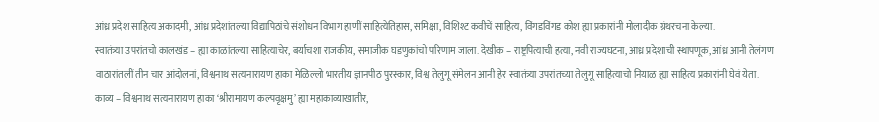आंध्र प्रदेश साहित्य अकादमी, आंध्र प्रदेशांतल्या विद्यापिठांचे संशोधन विभाग हाणीं साहित्येतिहास, समिक्षा, विशिश्ट कवीचें साहित्य, विंगडविंगड कोश ह्या प्रकारांनी मोलादीक ग्रंथरचना केल्या.
स्वातंत्र्या उपरांतचो कालखंड – ह्या काळांतल्या साहित्याचेर, बर्याचशा राजकीय, समाजीक घडणुकांचो परिणाम जाला. देखीक – राष्ट्रपित्याची हत्या, नवी राज्यघटना, आध्र प्रदेशाची स्थापणूक, आंध्र आनी तेलंगण वाठारांतलीं तीन चार आंदोलनां, विश्वनाथ सत्यनारायण हाका मेळिल्लो भारतीय ज्ञानपीठ पुरस्कार, विश्व तेलुगू संमेलन आनी हेर स्वातंत्र्या उपरांतच्या तेलुगू साहित्याचो नियाळ ह्या साहित्य प्रकारांनी घेवं येता.
काव्य – विश्वनाथ सत्यनारायण हाका ‘श्रीरामायण कल्पवृक्षमु’ ह्या महाकाव्याखातीर,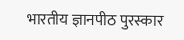भारतीय ज्ञानपीठ पुरस्कार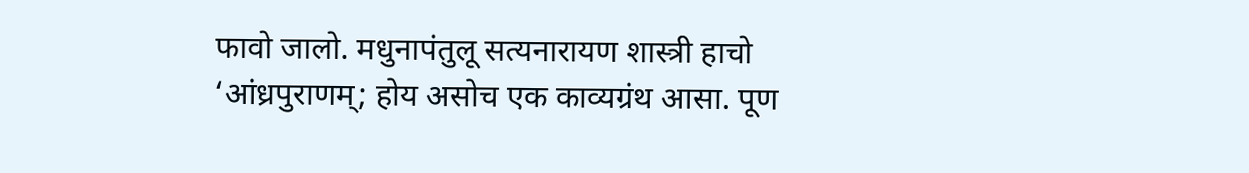फावो जालो. मधुनापंतुलू सत्यनारायण शास्त्री हाचो ‘आंध्रपुराणम्; होय असोच एक काव्यग्रंथ आसा. पूण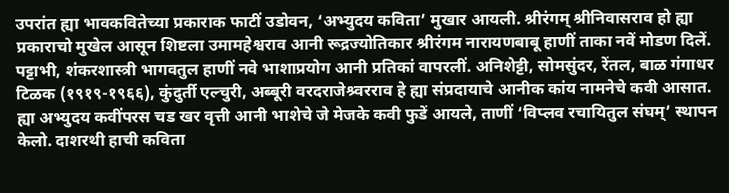उपरांत ह्या भावकवितेच्या प्रकाराक फाटीं उडोवन, ‘अभ्युदय कविता’ मुखार आयली. श्रीरंगम् श्रीनिवासराव हो ह्या प्रकाराचो मुखेल आसून शिष्टला उमामहेश्वराव आनी रूद्रज्योतिकार श्रीरंगम नारायणबाबू हाणीं ताका नवें मोडण दिलें. पट्टाभी, शंकरशास्त्री भागवतुल हाणीं नवे भाशाप्रयोग आनी प्रतिकां वापरलीं. अनिशेट्टी, सोमसुंदर, रेंतल, बाळ गंगाधर टिळक (१९१९-१९६६), कुंदुर्ती एल्चुरी, अब्बूरी वरदराजेश्र्वरराव हे ह्या संप्रदायाचे आनीक कांय नामनेचे कवी आसात. ह्या अभ्युदय कवींपरस चड खर वृत्ती आनी भाशेचे जे मेजके कवी फुडें आयले, ताणीं ‘विप्लव रचायितुल संघम्’ स्थापन केलो. दाशरथी हाची कविता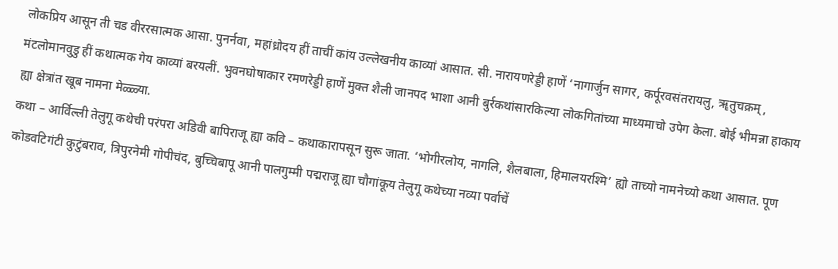लोकप्रिय आसून ती चड वीररसात्मक आसा. पुनर्नवा, महांध्रोदय हीं ताचीं कांय उल्लेखनीय काव्यां आसात. सी. नारायणरेड्डी हाणें ‘नागार्जुन सागर, कर्पूरवसंतरायलु, ॠतुचक्रम्, मंटलोमानवुडु हीं कथात्मक गेय काव्यां बरयलीं. भुवनघोषाकार रमणरेड्डी हाणें मुक्त शैली जानपद भाशा आनी बुर्रकथांसारकिल्या लोकगितांच्या माध्यमाचो उपेग केला. बोई भीमन्ना हाकाय ह्या क्षेत्रांत खूब नामना मेळ्ळ्या.
कथा – आर्विल्ली तेलुगू कथेची परंपरा अडिवी बापिराजू ह्या कवि – कथाकारापसून सुरू जाता. ‘भोगीरलोय, नागलि, शैलबाला, हिमालयरश्मि’ ह्यो ताच्यो नामनेच्यो कथा आसात. पूण कोडवटिगंटी कुटुंबराव, त्रिपुरनेमी गोपीचंद, बुच्चिबापू आनी पालगुम्मी पद्मराजू ह्या चौगांकूय तेलुगू कथेच्या नव्या पर्वाचें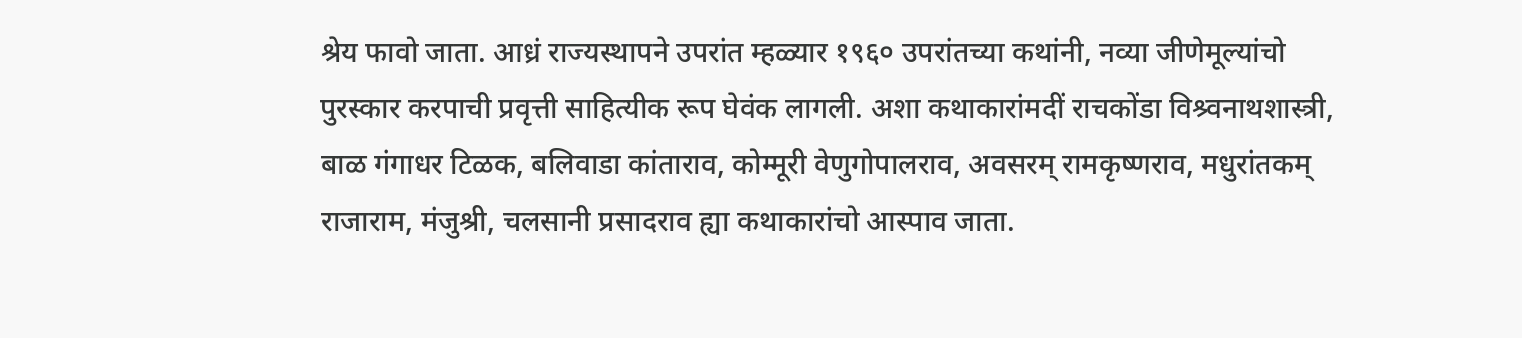श्रेय फावो जाता. आध्रं राज्यस्थापने उपरांत म्हळ्यार १९६० उपरांतच्या कथांनी, नव्या जीणेमूल्यांचो पुरस्कार करपाची प्रवृत्ती साहित्यीक रूप घेवंक लागली. अशा कथाकारांमदीं राचकोंडा विश्र्वनाथशास्त्री, बाळ गंगाधर टिळक, बलिवाडा कांताराव, कोम्मूरी वेणुगोपालराव, अवसरम् रामकृष्णराव, मधुरांतकम् राजाराम, मंजुश्री, चलसानी प्रसादराव ह्या कथाकारांचो आस्पाव जाता.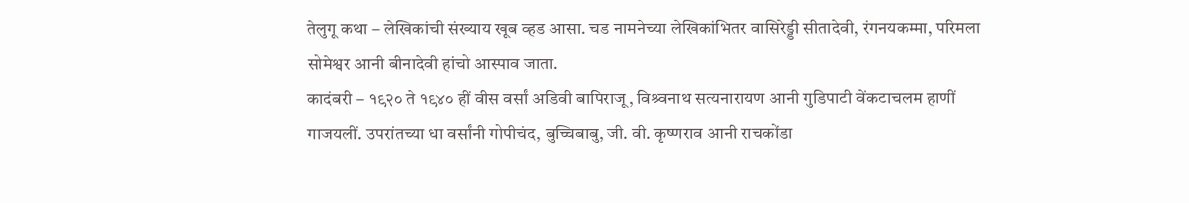तेलुगू कथा – लेखिकांची संख्याय खूब व्हड आसा. चड नामनेच्या लेखिकांभितर वासिरेड्डी सीतादेवी, रंगनयकम्मा, परिमला सोमेश्वर आनी बीनादेवी हांचो आस्पाव जाता.
कादंबरी – १९२० ते १९४० हीं वीस वर्सां अडिवी बापिराजू, विश्र्वनाथ सत्यनारायण आनी गुडिपाटी वेंकटाचलम हाणीं गाजयलीं. उपरांतच्या धा वर्सांनी गोपीचंद, बुच्चिबाबु, जी. वी. कृष्णराव आनी राचकोंडा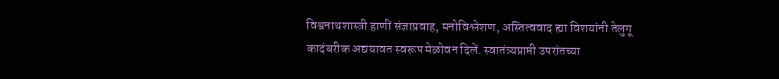विश्वनाथशास्त्री हाणीं संज्ञाप्रवाह, मनोविश्लेशण, अस्तित्ववाद ह्या विशयांनी तेलुगू कादंबरीक अद्ययावत स्वरूप मेळोवन दिलें. स्वातंत्र्यप्राप्ती उपरांतच्या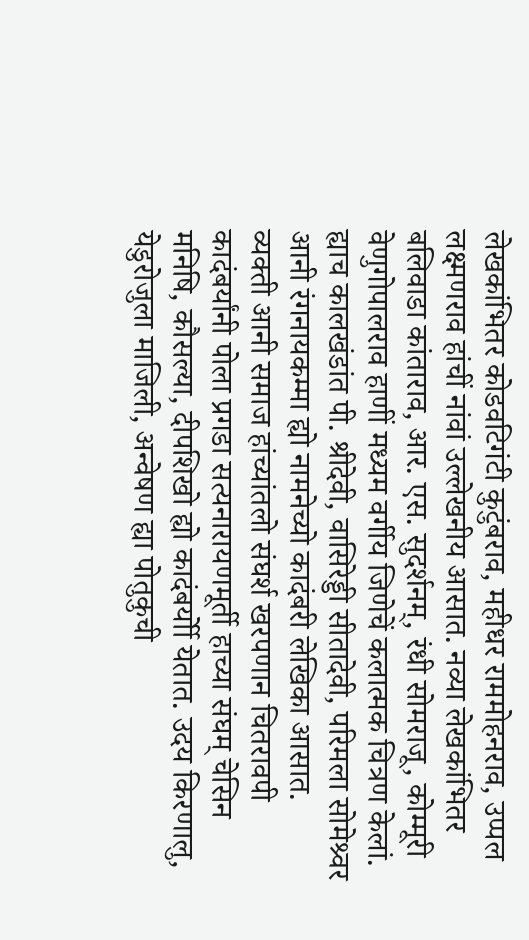लेखकांभितर कोडवटिगंटी कुटुंबराव, महीधर राममोहनराव, उप्पल लक्ष्मणराव हांचीं नांवां उल्लेखनीय आसात. नव्या लेखकांभितर बलिवाडा कांताराव, आर. एस. सुदर्शनम्, रंधी सोमराजू, कोम्मूरी वेणुगोपालराव हाणीं मध्यम वर्गीय जिणेचें कलात्मक चित्रण केलां. ह्याच कालखंडांत पी. श्रीदेवी, वासिरेड्डी सीतादेवी, परिमला सोमेश्र्वर आनी रंगनायकम्मा ह्यो नामनेच्यो कादंबरी लेखिका आसात.
व्यक्ती आनी समाज हांच्यांतलो संघर्श खरपणान चितरावपी कादंबर्यांनी पोला प्रगडा सत्यनारायणमूर्ती हाच्या संघम् चेसिन मनिषि, कौसल्या, दीपशिखो ह्यो कादंबर्योी येतात. उदय किरणालु, येडुरोजुला माजिली, अन्वेषण ह्या पोतुकुची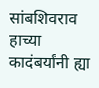सांबशिवराव हाच्या कादंबर्यांनी ह्या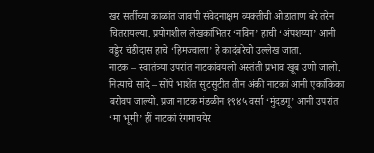खर सर्तीच्या काळांत जावपी संवेदनाक्षम व्यक्तीची ओडाताण बरे तरेन चितरायल्या. प्रयोगशील लेखकांभितर ‘नविन’ हाची ‘अंपशय्या’ आनी वड्डेर चंडीदास हाचे ‘हिमज्वाला’ हे कादंबरेचो उल्लेख जाता.
नाटक – स्वातंत्र्या उपरांत नाटकांवयलो अस्तंती प्रभाव खूब उणो जालो. नित्याचे सादे – सोंपे भाशेंत सुटसुटीत तीन अंकी नाटकां आनी एकांकिका बरोवप जाल्यो. प्रजा नाटक मंडळीन १९४५ वर्सा ‘मुंदडगू’ आनी उपरांत ‘मा भूमी’ हीं नाटकां रंगमाचयेर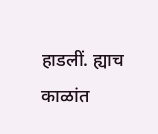हाडलीं. ह्याच काळांत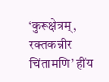‘कुरूक्षेत्रम्, रक्तकन्नीर चिंतामणि’ हींय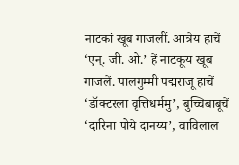नाटकां खूब गाजलीं. आत्रेय हाचें ‘एन्. जी. ओ.’ हें नाटकूय खूब गाजलें. पालगुम्मी पद्मराजू हाचें ‘डॉक्टरला वृत्तिधर्ममु’, बुच्चिबाबूचें ‘दारिना पोये दानय्य’, वाविलाल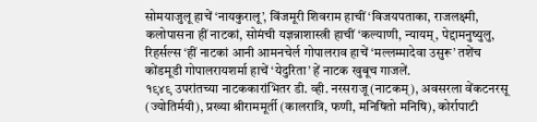सोमयाजुलू हाचें ‘नायकुरालू’, विंजमूरी शिवराम हाचीं ‘विजयपताका, राजलक्ष्मी, कलोपासना हीं नाटकां, सोमंची यज्ञन्नाशास्त्री हाचीं ‘कल्याणी, न्यायम्, पेद्दामनुष्युलु, रिहर्सल्स ‘हीं नाटकां आनी आमनचेर्ल गोपालराव हाचें ‘मल्लम्मादेवा उसुरू’ तशेंच कोंडमूडी गोपालरायशर्मा हाचें ‘येदुरिता’ हें नाटक खुबूच गाजलें.
१९४९ उपरांतच्या नाटककारांभितर डी. व्ही. नरसराजू (नाटकम्), अवसरला वेंकटनरसू (ज्योतिर्मयी), प्रख्या श्रीराममूर्ती (कालरात्रि, फणी, मनिषितो मनिषि), कोर्रापाटी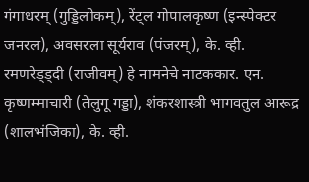गंगाधरम् (गुड्डिलोकम्), रेंट्ल गोपालकृष्ण (इन्स्पेक्टर जनरल), अवसरला सूर्यराव (पंजरम्), के. व्ही. रमणरेड्ड्दी (राजीवम्) हे नामनेचे नाटककार. एन. कृष्णम्माचारी (तेलुगू गड्डा), शंकरशास्त्री भागवतुल आरूद्र (शालभंजिका), के. व्ही.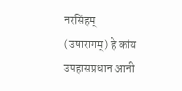नरसिंहम् (उषारागम्) हे कांय उपहासप्रधान आनी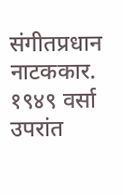संगीतप्रधान नाटककार. १९४९ वर्सा उपरांत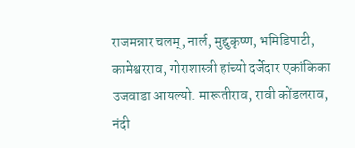राजमन्नार चलम्, नार्ल, मुद्दुकृष्ण, भमिडिपाटी, कामेश्वरराव, गोराशास्त्री हांच्यो दर्जेदार एकांकिका उजवाडा आयल्यो. मारूतीराव, रावी कोंडलराव, नंदी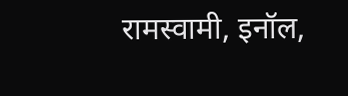रामस्वामी, इनॉल,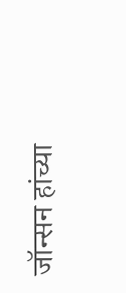जॉन्सन हांच्या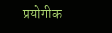प्रयोगीक